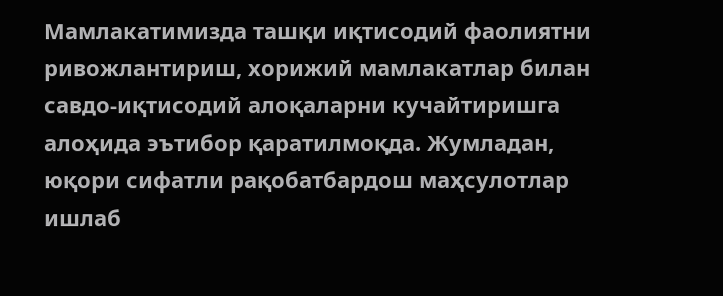Мамлакатимизда ташқи иқтисодий фаолиятни ривожлантириш, хорижий мамлакатлар билан савдо-иқтисодий алоқаларни кучайтиришга алоҳида эътибор қаратилмоқда. Жумладан, юқори сифатли рақобатбардош маҳсулотлар ишлаб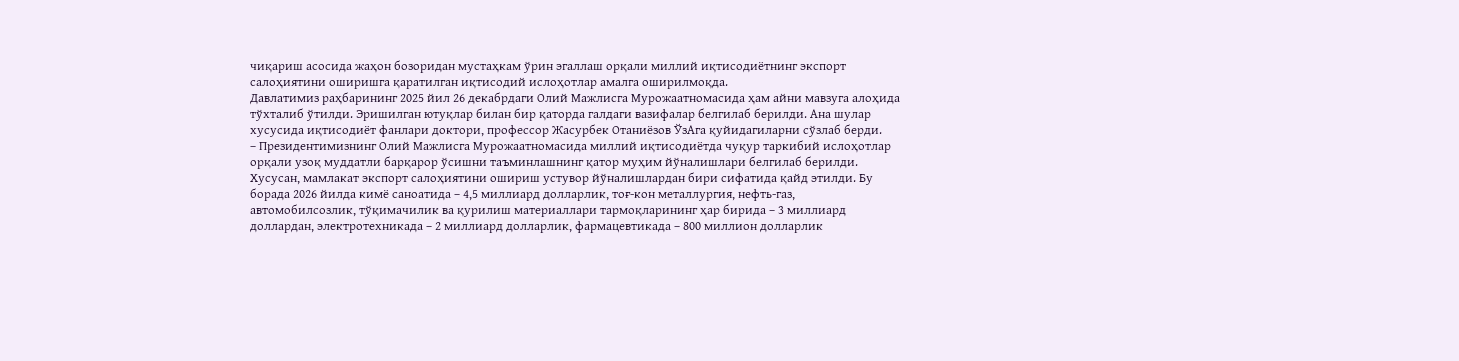чиқариш асосида жаҳон бозоридан мустаҳкам ўрин эгаллаш орқали миллий иқтисодиётнинг экспорт салоҳиятини оширишга қаратилган иқтисодий ислоҳотлар амалга оширилмоқда.
Давлатимиз раҳбарининг 2025 йил 26 декабрдаги Олий Мажлисга Мурожаатномасида ҳам айни мавзуга алоҳида тўхталиб ўтилди. Эришилган ютуқлар билан бир қаторда галдаги вазифалар белгилаб берилди. Ана шулар хусусида иқтисодиёт фанлари доктори, профессор Жасурбек Отаниёзов ЎзАга қуйидагиларни сўзлаб берди.
– Президентимизнинг Олий Мажлисга Мурожаатномасида миллий иқтисодиётда чуқур таркибий ислоҳотлар орқали узоқ муддатли барқарор ўсишни таъминлашнинг қатор муҳим йўналишлари белгилаб берилди. Хусусан, мамлакат экспорт салоҳиятини ошириш устувор йўналишлардан бири сифатида қайд этилди. Бу борада 2026 йилда кимё саноатида – 4,5 миллиард долларлик, тоғ-кон металлургия, нефть-газ, автомобилсозлик, тўқимачилик ва қурилиш материаллари тармоқларининг ҳар бирида – 3 миллиард доллардан, электротехникада – 2 миллиард долларлик, фармацевтикада – 800 миллион долларлик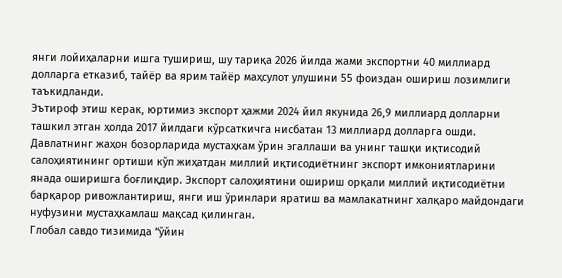янги лойиҳаларни ишга тушириш, шу тариқа 2026 йилда жами экспортни 40 миллиард долларга етказиб, тайёр ва ярим тайёр маҳсулот улушини 55 фоиздан ошириш лозимлиги таъкидланди.
Эътироф этиш керак, юртимиз экспорт ҳажми 2024 йил якунида 26,9 миллиард долларни ташкил этган ҳолда 2017 йилдаги кўрсаткичга нисбатан 13 миллиард долларга ошди. Давлатнинг жаҳон бозорларида мустаҳкам ўрин эгаллаши ва унинг ташқи иқтисодий салоҳиятининг ортиши кўп жиҳатдан миллий иқтисодиётнинг экспорт имкониятларини янада оширишга боғлиқдир. Экспорт салоҳиятини ошириш орқали миллий иқтисодиётни барқарор ривожлантириш, янги иш ўринлари яратиш ва мамлакатнинг халқаро майдондаги нуфузини мустаҳкамлаш мақсад қилинган.
Глобал савдо тизимида “ўйин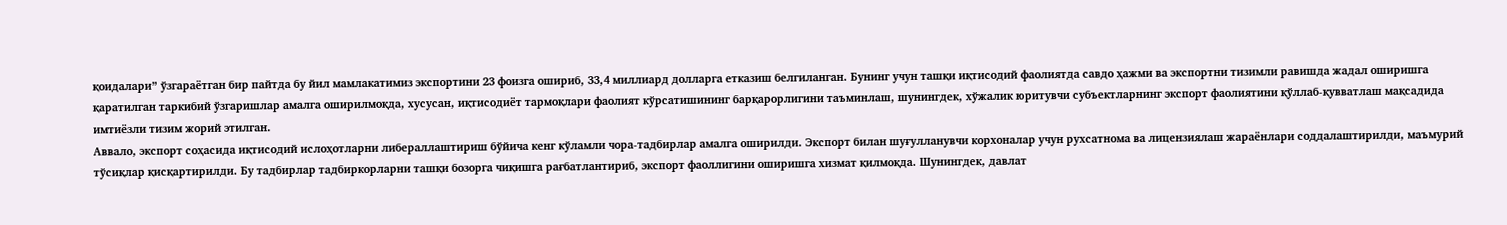қоидалари” ўзгараётган бир пайтда бу йил мамлакатимиз экспортини 23 фоизга ошириб, 33,4 миллиард долларга етказиш белгиланган. Бунинг учун ташқи иқтисодий фаолиятда савдо ҳажми ва экспортни тизимли равишда жадал оширишга қаратилган таркибий ўзгаришлар амалга оширилмоқда, хусусан, иқтисодиёт тармоқлари фаолият кўрсатишининг барқарорлигини таъминлаш, шунингдек, хўжалик юритувчи субъектларнинг экспорт фаолиятини қўллаб-қувватлаш мақсадида имтиёзли тизим жорий этилган.
Аввало, экспорт соҳасида иқтисодий ислоҳотларни либераллаштириш бўйича кенг кўламли чора-тадбирлар амалга оширилди. Экспорт билан шуғулланувчи корхоналар учун рухсатнома ва лицензиялаш жараёнлари соддалаштирилди, маъмурий тўсиқлар қисқартирилди. Бу тадбирлар тадбиркорларни ташқи бозорга чиқишга рағбатлантириб, экспорт фаоллигини оширишга хизмат қилмоқда. Шунингдек, давлат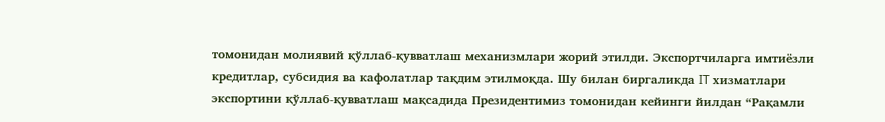томонидан молиявий қўллаб-қувватлаш механизмлари жорий этилди. Экспортчиларга имтиёзли кредитлар, субсидия ва кафолатлар тақдим этилмоқда. Шу билан биргаликда IT хизматлари экспортини қўллаб-қувватлаш мақсадида Президентимиз томонидан кейинги йилдан “Рақамли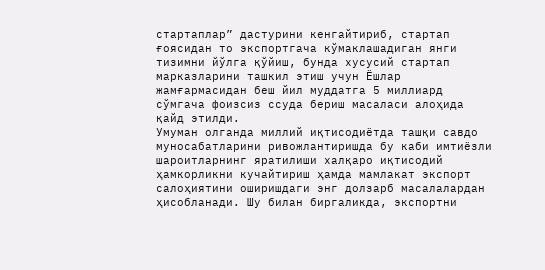стартаплар” дастурини кенгайтириб, стартап ғоясидан то экспортгача кўмаклашадиган янги тизимни йўлга қўйиш, бунда хусусий стартап марказларини ташкил этиш учун Ёшлар жамғармасидан беш йил муддатга 5 миллиард сўмгача фоизсиз ссуда бериш масаласи алоҳида қайд этилди.
Умуман олганда миллий иқтисодиётда ташқи савдо муносабатларини ривожлантиришда бу каби имтиёзли шароитларнинг яратилиши халқаро иқтисодий ҳамкорликни кучайтириш ҳамда мамлакат экспорт салоҳиятини оширишдаги энг долзарб масалалардан ҳисобланади. Шу билан биргаликда, экспортни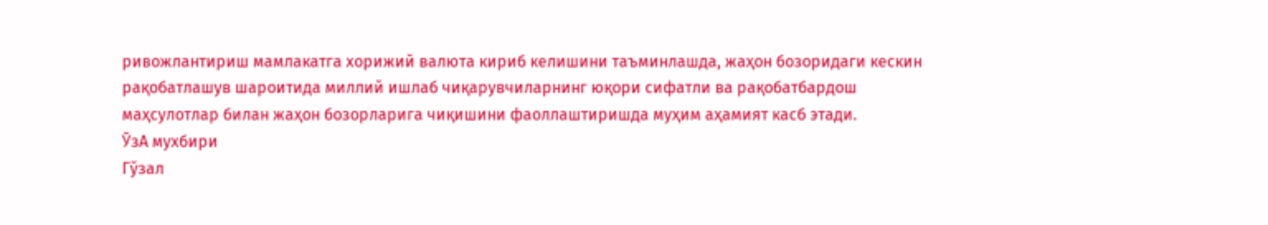ривожлантириш мамлакатга хорижий валюта кириб келишини таъминлашда, жаҳон бозоридаги кескин рақобатлашув шароитида миллий ишлаб чиқарувчиларнинг юқори сифатли ва рақобатбардош маҳсулотлар билан жаҳон бозорларига чиқишини фаоллаштиришда муҳим аҳамият касб этади.
ЎзА мухбири
Гўзал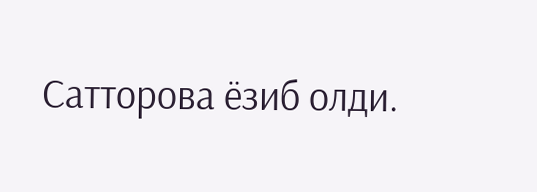Сатторова ёзиб олди.